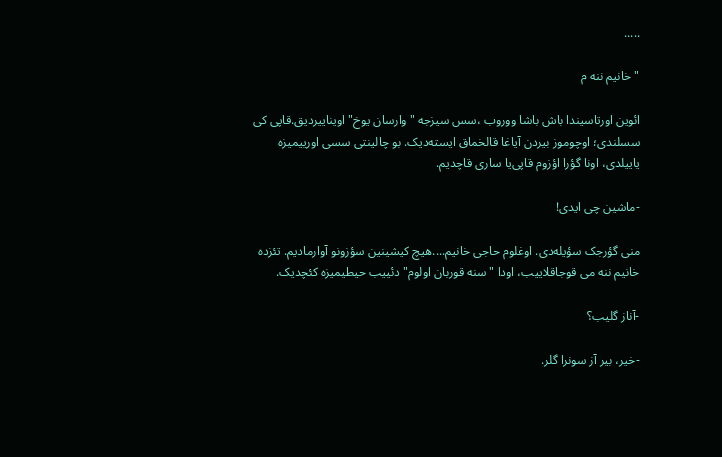.....

"خانیم ننه م

ائوین اورتاسیندا باش باشا ووروب ،سس سیزجه "وارسان یوخ" اویناییردیق.قاپی کی سسلندی؛ اوچوموز بیردن آیاغا قالخماق ایسته‌دیک. بو چالینتی سسی اورییمیزه یاییلدی، اونا گؤرا اؤزوم قاپی‌یا ساری قاچدیم.

-ماشین چی ایدی!

منی گؤرجک سؤیله‌دی. اوغلوم حاجی خانیم....هیچ کیشینین سؤزونو آوارمادیم. تئزده خانیم ننه می قوجاقلاییب، اودا "سنه قوربان اولوم" دئییب حیطیمیزه کئچدیک.

-آناز گلیب؟

-خیر، بیر آز سونرا گلر.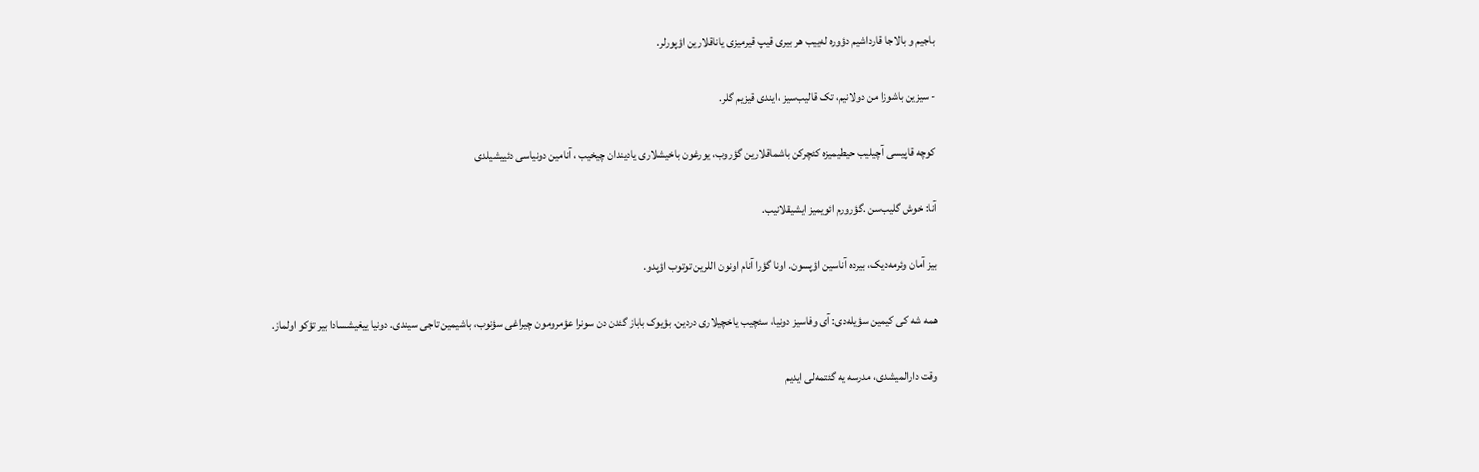باجیم و بالاجا قارداشیم دؤوره له‌ییب هر بیری قیپ قیرمیزی یاناقلارین اؤپورلر.

- سیزین باشوزا من دولانیم، تک قالیب‌سیز ،ایندی قیزیم گلر.

کوچه قاپیسی آچیلیب حیطیمیزه کئچرکن باشماقلارین گؤروب، یورغون باخیشلاری یادیندان چیخیب ، آنامین دونیاسی دئییشیلدی

آنا: خوش گلیب‌سن .گؤرورم ائویمیز ایشیقلانیب.

بیز آمان وئرمه‌دیک، بیرده آناسین اؤپسون. اونا گؤرا آنام اونون اللرین توتوب اؤپدو.

همه شه کی کیمین سؤیله‌دی: آی وفاسیز دونیا، سئچیب یاخچیلاری دردین. بؤیوک باباز گئدن دن سونرا عؤمرومون چیراغی سؤنوب، باشیمین تاجی سیندی. دونیا ییغیشسادا بیر تؤکو اولماز.

وقت دارالمیشدی، مدرسه یه گئتمه‌لی‌ ایدیم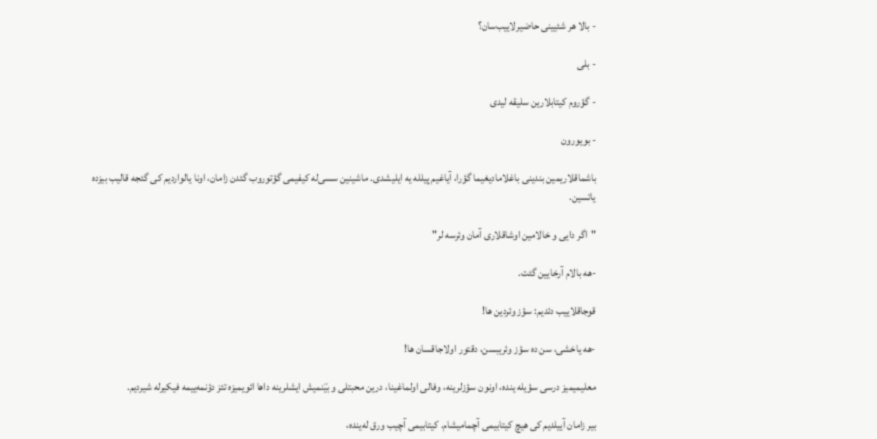- بالا هر شئیینی حاضیرلاییب‌سان؟

- بلی

- گؤروم کیتابلارین سلیقه لیدی

- بویورون

باشماقلاریمین بندینی باغلامادیغیما گؤرا، آیاغیم پیلله یه ایلیشدی. ماشینین سسی‌له کیفیمی گؤتوروب گئدن زامان، اونا یالواردیم کی گئجه قالیب بیزده یاتسین.

"اگر دایی و خالامین اوشاقلاری آمان وئرسه لر"

-هه بالام آرخایین گئت.

قوجاقلاییب دئدیم: سؤز وئردین ها!

-هه یاخشی، سن ده سؤز وئریبسن، دقتور اولاجاقسان ها!

معلیمیمیز درسی سؤیله ینده، اونون سؤزلرینه، وفالی اولماغینا، درین محبتلی و بَیَنمیش ایشلرینه داها ائویمیزه تئز دؤنمه‌ییمه فیکیرله شیردیم.

بیر زامان آییلدیم کی هیچ کیتابیمی آچمامیشام. کیتابیمی آچیب ورق له‌ینده،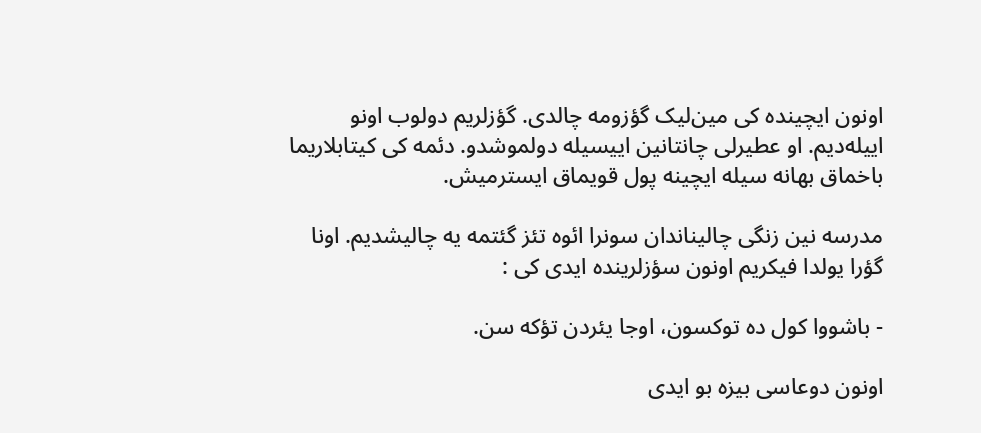اونون ایچینده کی مین‌لیک گؤزومه چالدی. گؤزلریم دولوب اونو اییله‌دیم. او عطیرلی چانتانین اییسیله دولموشدو. دئمه کی کیتابلاریما باخماق بهانه سیله ایچینه پول قویماق ایسترمیش.

مدرسه نین زنگی چالیناندان سونرا ائوه تئز گئتمه یه چالیشدیم. اونا گؤرا یولدا فیکریم اونون سؤزلرینده ایدی کی :

- باشووا کول ده توکسون، اوجا یئردن تؤکه سن.

اونون دوعاسی بیزه بو ایدی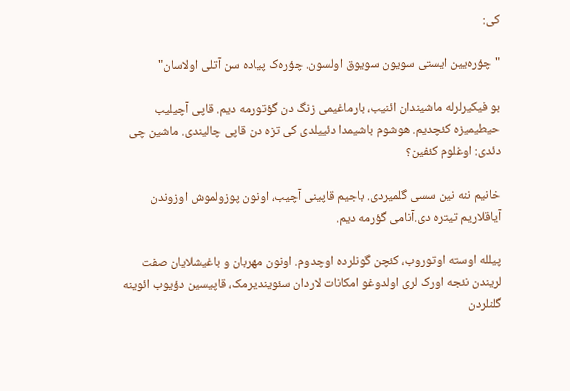کی:

"چؤره‌یین ایستی سویون سویوق اولسون. چؤره‌ک پیاده سن آتلی اولاسان"

بو فیکیرلرله ماشیندان ائنیب، بارماغیمی زنگ دن گؤتورمه دیم. قاپی آچیلیب حیطیمیزه کئچدیم. هوشوم باشیمدا دئییلدی کی تزه دن قاپی چالیندی. ماشین چی دئدی: اوغلوم کئفین؟

خانیم ننه نین سسی گلمیردی. باجیم قاپینی آچیب، اونون پوزولموش اوزوندن آیاقلاریم تیتره دی.آنامی گؤرمه دیم.

پیلله اوسته اوتوروب، کئچن گونلرده اوچدوم. اونون مهربان و باغیشلایان صفت لریندن نئجه اورک لری اولدوغو امکانات لاردان سئویندیرمک، قاپیسین دؤیوب ائوینه گلنلردن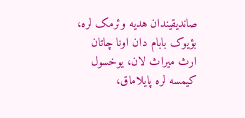صاندیقیندان هدیه وئرمک لره، بؤیوک بابام دان اونا چاتان ارث میراث لان، یوخسول کیمسه لره پایلاماق،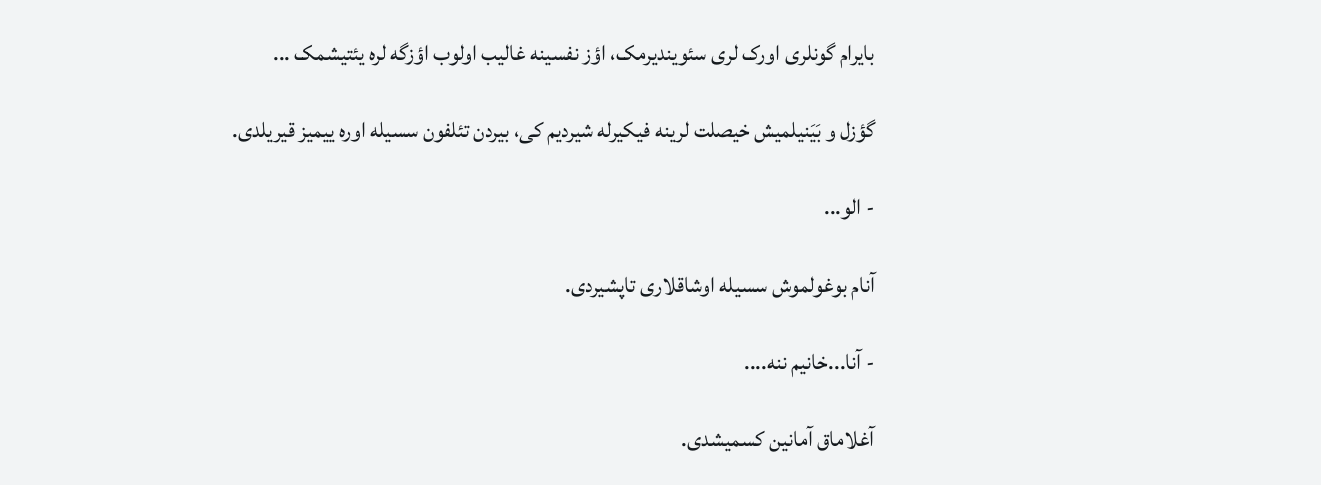بایرام گونلری اورک لری سئویندیرمک، اؤز نفسینه غالیب اولوب اؤزگه لره یئتیشمک ...

گؤزل و بَیَنیلمیش خیصلت لرینه فیکیرله شیردیم کی، بیردن تئلفون سسیله اوره ییمیز قیریلدی.

- الو...

آنام بوغولموش سسیله اوشاقلاری تاپشیردی.

- آنا...خانیم ننه....

آغلاماق آمانین کسمیشدی.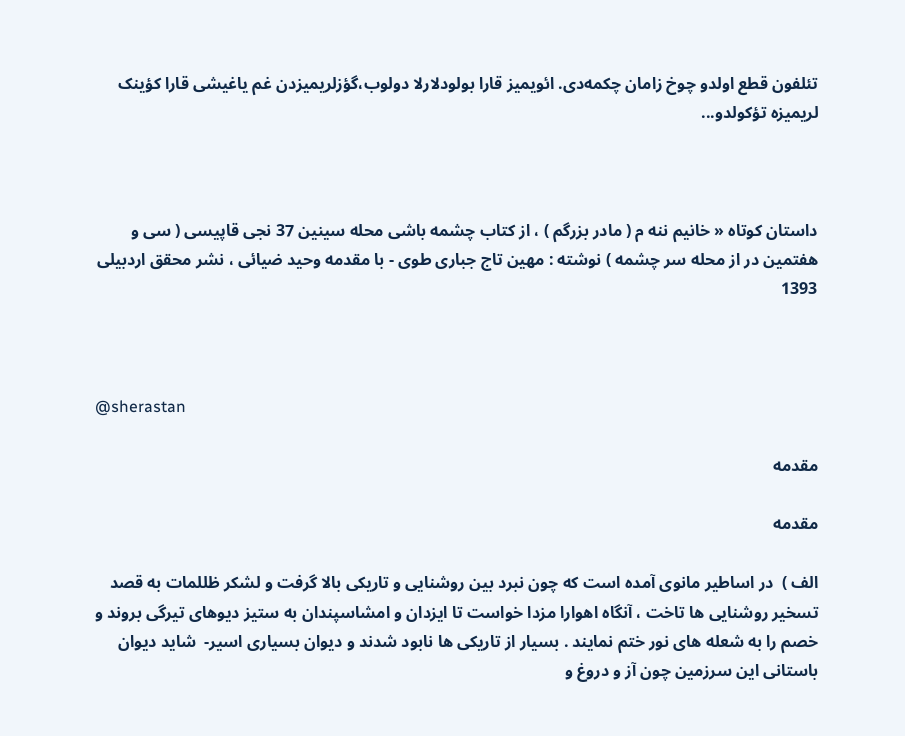تئلفون قطع اولدو چوخ زامان چکمه‌دی. ائویمیز قارا بولودلارلا دولوب،گؤزلریمیزدن غم یاغیشی قارا کؤینک لریمیزه تؤکولدو...



داستان کوتاه « خانیم ننه م ( مادر بزرگم ) ، از کتاب چشمه باشی محله سینین 37 نجی قاپیسی ( سی و هفتمین در از محله سر چشمه ) نوشته : مهین تاج جباری طوی - با مقدمه وحید ضیائی ، نشر محقق اردبیلی 1393



@sherastan

مقدمه

مقدمه

الف )  در اساطیر مانوی آمده است که چون نبرد بین روشنایی و تاریکی بالا گرفت و لشکر ظللمات به قصد تسخیر روشنایی ها تاخت ، آنگاه اهوارا مزدا خواست تا ایزدان و امشاسپندان به ستیز دیوهای تیرگی بروند و خصم را به شعله های نور ختم نمایند . بسیار از تاریکی ها نابود شدند و دیوان بسیاری اسیر-  شاید دیوان باستانی این سرزمین چون آز و دروغ و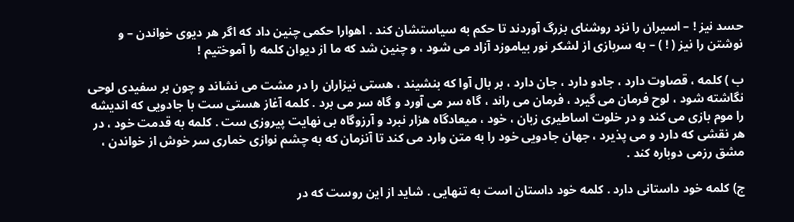حسد نیز ! – اسیران را نزد روشنای بزرگ آوردند تا حکم به سیاستشان کند . اهوارا حکمی چنین داد که اگر هر دیوی خواندن – و نوشتن را نیز ( ! ) – به سربازی از لشکر نور بیاموزد آزاد می شود ، و چنین شد که ما از دیوان کلمه را آموختیم !

ب ) کلمه ، قصاوت دارد ، جادو دارد ، جان دارد ، بر بال آوا که بنشیند ، هستی نیزاران را در مشت می نشاند و چون بر سفیدی لوحی نگاشته شود ، لوح فرمان می گیرد ، فرمان می راند ، گاه سر می آورد و گاه سر می برد . کلمه آغاز هستی ست با جادویی که اندیشه را موم بازی می کند و در خلوت اساطیری زبان ، خود ، میعادگاه هزار نبرد و آرزوگاه بی نهایت پیروزی ست . کلمه به قدمت خود ، در هر نقشی که دارد و می پذیرد ، جهان جادویی خود را به متن وارد می کند تا آنزمان که به چشم نوازی خماری سر خوش از خواندن ، مشق رزمی دوباره کند .

ج) کلمه خود داستانی دارد . کلمه خود داستان است به تنهایی . شاید از این روست که در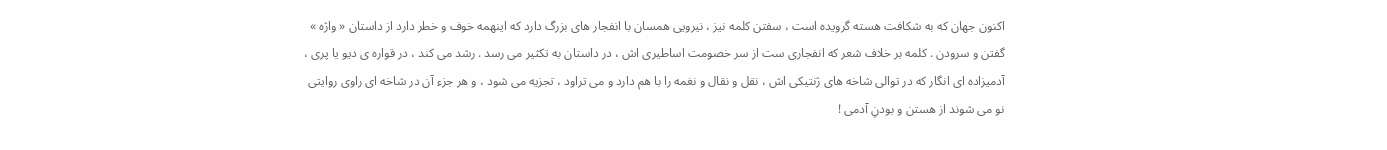اکنون جهان که به شکافت هسته گرویده است ، سفتن کلمه نیز ، نیرویی همسان با انفجار های بزرگ دارد که اینهمه خوف و خطر دارد از داستان « واژه » گفتن و سرودن . کلمه بر خلاف شعر که انفجاری ست از سر خصومت اساطیری اش ، در داستان به تکثیر می رسد . رشد می کند ، در قواره ی دیو یا پری ، آدمیزاده ای انگار که در توالی شاخه های ژنتیکی اش ، نقل و نقال و نغمه را با هم دارد و می تراود ، تجزیه می شود ، و هر جزء آن در شاخه ای راوی روایتی نو می شوند از هستن و بودنِ آدمی !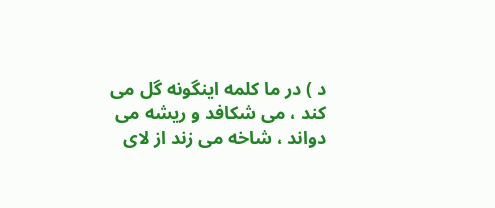د ) در ما کلمه اینگونه گل می کند ، می شکافد و ریشه می دواند ، شاخه می زند از لای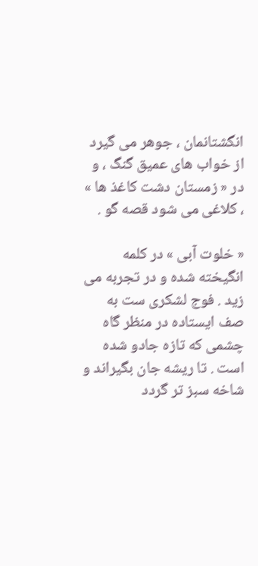انگشتانمان ، جوهر می گیرد از خواب های عمیق گنگ ، و در « زمستان دشت کاغذ ها » ، کلاغی می شود قصه گو .

« خلوت آبی » در کلمه انگیخته شده و در تجربه می زید . فوج لشکری ست به صف ایستاده در منظر گاه چشمی که تازه جادو شده است . تا ریشه جان بگیراند و شاخه سبز تر گردد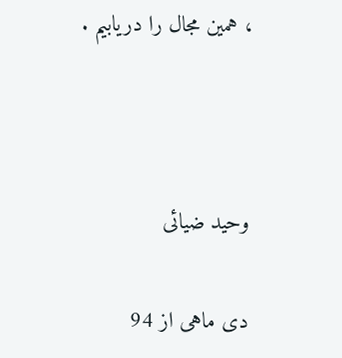، همین مجال را دریابیم .



وحید ضیائی

دی ماهی از 94